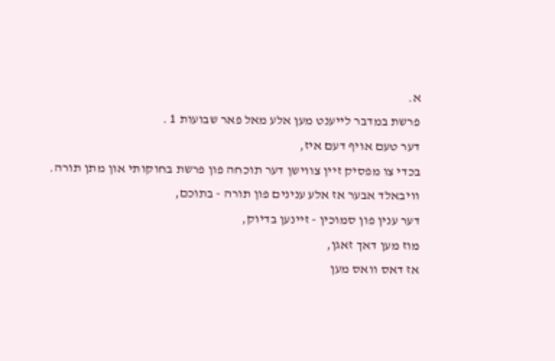א.
פרשת במדבר לייענט מען אלע מאל פאר שבועות 1 .
דער טעם אויף דעם איז,
בכדי צו מפסיק זיין צווישן דער תוכחה פון פרשת בחוקותי און מתן תורה.
וויבאלד אבער אז אלע ענינים פון תורה - בתוכם,
דער ענין פון סמוכין - זיינען בדיוק,
מוז מען דאך זאגן,
אז דאס וואס מען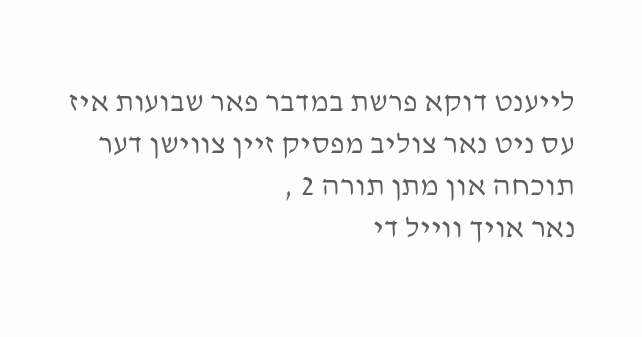לייענט דוקא פרשת במדבר פאר שבועות איז עס ניט נאר צוליב מפסיק זיין צווישן דער תוכחה און מתן תורה 2 ,
נאר אויך ווייל די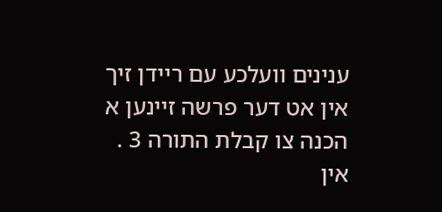ענינים וועלכע עם ריידן זיך אין אט דער פרשה זיינען א הכנה צו קבלת התורה 3 .
אין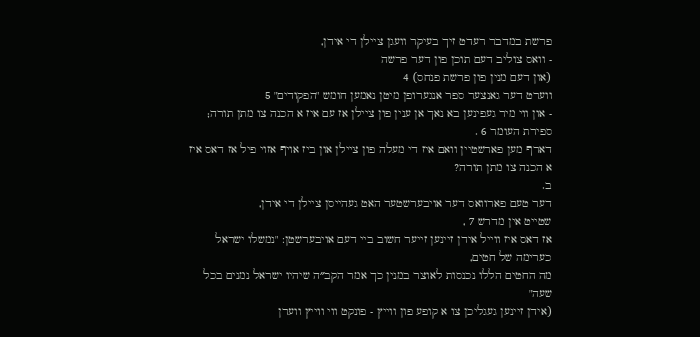פרשת במדבר רעדט זיך בעיקר וועגן ציילן די אידן,
- וואס צוליב דעם תוכן פון דער פרשה
(און דעם מנין פון פרשת פנחס) 4
ווערט דער גאנצער ספר אנגערופן מיטן נאמען חומש "הפקודים" 5
- און ווי מיר געפינען בא נאך אן ענין פון ציילן אז עם איז א הכנה צו מתן תורה; ספירת העומר 6 .
דארף מען פארשטיין וואם איז די מעלה פון ציילן און ביז אויף אזוי פיל אז דאס איז א הכנה צו מתן תורה?
ב.
דער טעם פארוואס דער אויבערשטער האט געהייסן ציילן די אידן,
שטייט אין מדרש 7 ,
אז דאס איז ווייל אידן זיינען זייער חשוב ביי דעם אויבערשטן: "נמשלו ישראל כערימה של חטים,
מה החטים הללו נכנסות לאוצר במנין כך אמר הקב״ה שיהיו ישראל נמנים בכל שעה"
(אידן זיינען געגליכן צו א קופע פון ווייץ - פונקט ווי ווייץ ווערן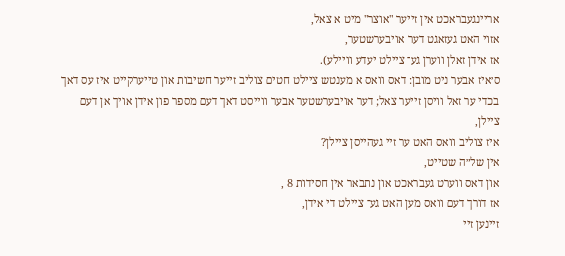אריינגעבראכט אין זייער "אוצר" מיט א צאל,
אזוי האט געזאגט דער אויבערשטער,
אז אידן זאלן ווערן גע־ ציילט יעדע וויילע).
ס׳איז אבער ניט מובן: דאס וואס א מענטש ציילט חטים צוליב זייער חשיבות און טייערקייט איז עס דאך בכדי ער זאל וויסן זייער צאל; דער אויבערשטער אבער ווייסט דאך דעם מספר פון אידן אויך אן דעם ציילן,
איז צוליב וואס האט ער זיי געהייסן ציילן?
אין של״ה שטייט,
און דאס ווערט געבראכט און נתבאר אין חסידות 8 ,
אז דורך דעם וואס מען האט גע־ ציילט די אידן,
זיינען זיי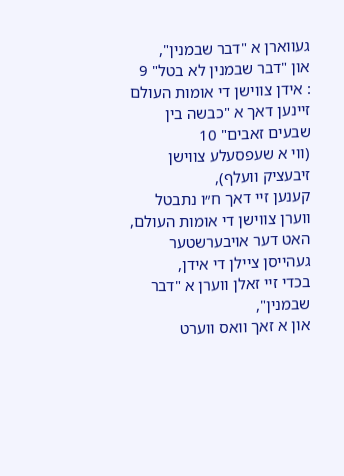געווארן א "דבר שבמנין",
און "דבר שבמנין לא בטל" 9
: אידן צווישן די אומות העולם זיינען דאך א "כבשה בין שבעים זאבים" 10
(ווי א שעפסעלע צווישן זיבעציק וועלף),
קענען זיי דאך ח״ו נתבטל ווערן צווישן די אומות העולם,
האט דער אויבערשטער געהייסן ציילן די אידן,
בכדי זיי זאלן ווערן א "דבר שבמנין",
און א זאך וואס ווערט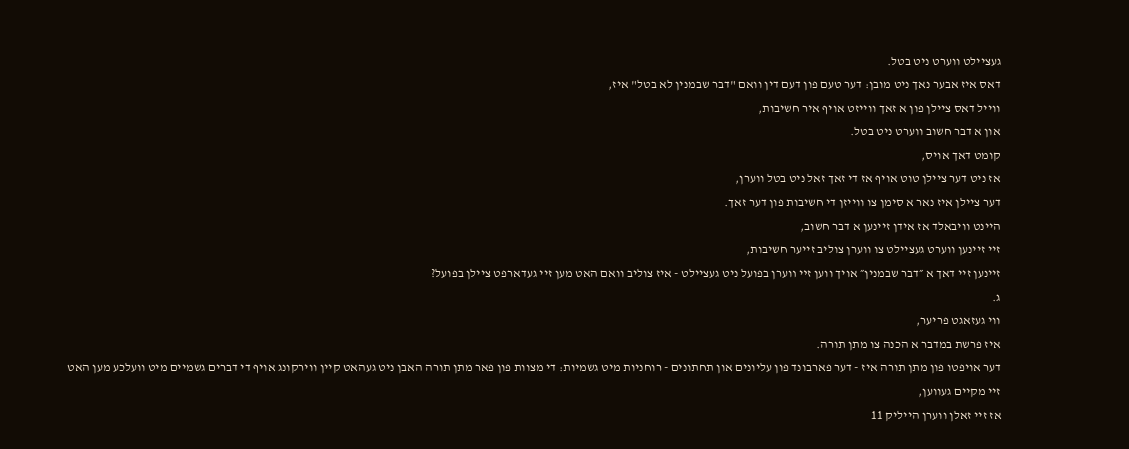געציילט ווערט ניט בטל.
דאס איז אבער נאך ניט מובן: דער טעם פון דעם דין וואם "דבר שבמנין לא בטל" איז,
ווייל דאס ציילן פון א זאך ווייזט אויף איר חשיבות,
און א דבר חשוב ווערט ניט בטל.
קומט דאך אויס,
אז ניט דער ציילן טוט אויף אז די זאך זאל ניט בטל ווערן,
דער ציילן איז נאר א סימן צו ווייזן די חשיבות פון דער זאך.
היינט וויבאלד אז אידן זיינען א דבר חשוב,
זיי זיינען ווערט געציילט צו ווערן צוליב זייער חשיבות,
זיינען זיי דאך א ״דבר שבמנין״ אויך ווען זײ װערן בפועל ניט געציילט - איז צוליב וואם האט מען זיי געדארפט ציילן בפועל?
ג.
ווי געזאגט פריער,
איז פרשת במדבר א הכנה צו מתן תורה.
דער אויפטו פון מתן תורה איז - דער פארבונד פון עליונים און תחתונים - רוחניות מיט גשמיות: די מצוות פון פאר מתן תורה האבן ניט געהאט קיין ווירקונג אויף די דברים גשמיים מיט וועלכע מען האט זיי מקיים געווען,
אז זיי זאלן ווערן הייליק 11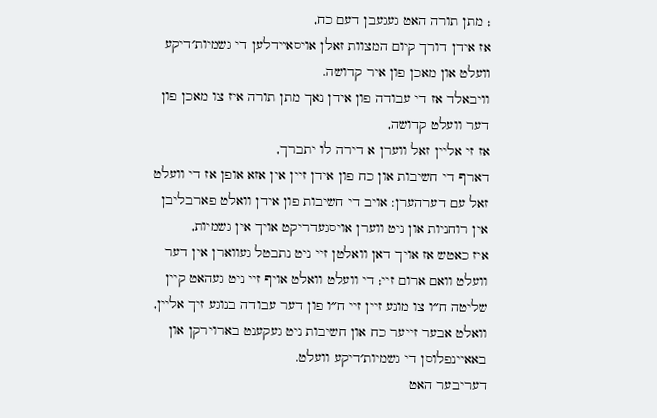; מתן תורה האט געגעבן דעם כח,
אז אידן דורך קיום המצוות זאלן אויסאײדלען די גשמיות׳דיקע װעלט און מאכן פון איר קדושה.
וויבאלד אז די עבודה פון אידן נאך מתן תורה איז צו מאכן פון דער וועלט קדושה,
אז זי אליין זאל ווערן א דירה לו יתברך,
דארף די חשיבות און כח פון אידן זיין אין אזא אופן אז די וועלט זאל עם דערהערן: אויב די חשיבות פון אידן וואלט פארבליבן אין רוחניות און ניט ווערן אויסגעדריקט אויך אין גשמיות,
איז כאטש אז אויך דאן וואלטן זיי ניט נתבטל געווארן אין דער וועלט וואם ארום זיי; די וועלט וואלט אויף זיי ניט געהאט קיין שליטה ח״ו צו מונע זיין זיי ח״ו פון דער עבודה בנוגע זיך אליין,
וואלט אבער זייער כח און חשיבות ניט געקענט בארוירקן און באאיינפלוסן די גשמיות׳דיקע וועלט.
דעריבער האט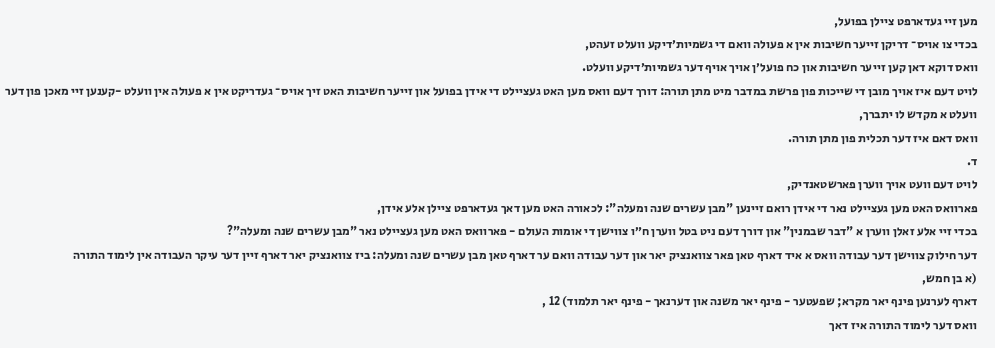מען זיי געדארפט ציילן בפועל,
בכדי צו אויס־ דריקן זייער חשיבות אין א פעולה וואם די גשמיות׳דיקע וועלט זעהט,
וואס דוקא דאן קען זייער חשיבות און כח פועל׳ן אויך אויף דער גשמיות׳דיקע וועלט.
לויט דעם איז אויך מובן די שייכות פון פרשת במדבר מיט מתן תורה: דורך דעם וואס מען האט געציילט די אידן בפועל און זייער חשיבות האט זיך אויס־ געדריקט אין א פעולה אין וועלט -קענען זיי מאכן פון דער וועלט א מקדש לו יתברך,
וואס דאם איז דער תכלית פון מתן תורה.
ד.
לויט דעם וועט אויך ווערן פארשטאנדיק,
פארוואס האט מען געציילט נאר די אידן רואם זיינען "מבן עשרים שנה ומעלה": לכאורה האט מען דאך געדארפט ציילן אלע אידן,
בכדי זיי אלע זאלן ווערן א "דבר שבמנין" און דורך דעם ניט בטל ווערן ח״ו צווישן די אומות העולם - פארוואס האט מען געציילט נאר "מבן עשרים שנה ומעלה"?
דער חילוק צווישן דער עבודה וואס א איד דארף טאן פאר צוואנציק יאר און דער עבודה וואם ער דארף טאן מבן עשרים שנה ומעלה: ביז צוואנציק יאר דארף זיין דער עיקר העבודה אין לימוד התורה
(א בן חמש,
דארף לערנען פינף יאר מקרא; שפעטער - פינף יאר משנה און דערנאך - פינף יאר תלמוד) 12 ,
וואס דער לימוד התורה איז דאך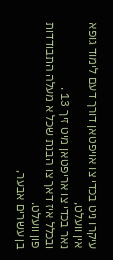עיקרו ניט בכדי צו אויפטאן דורך דעם לימוד גופא אין וועלט,
נאר בכדי צו אריפטאן מיט זיך 13 .
ובכלל איז דאך צו הבנת שכל א מעלה התבודדות פון וועלט.
בן עשרים אבער,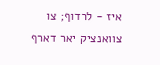איז - לרדוף; צו צוואנציק יאר דארף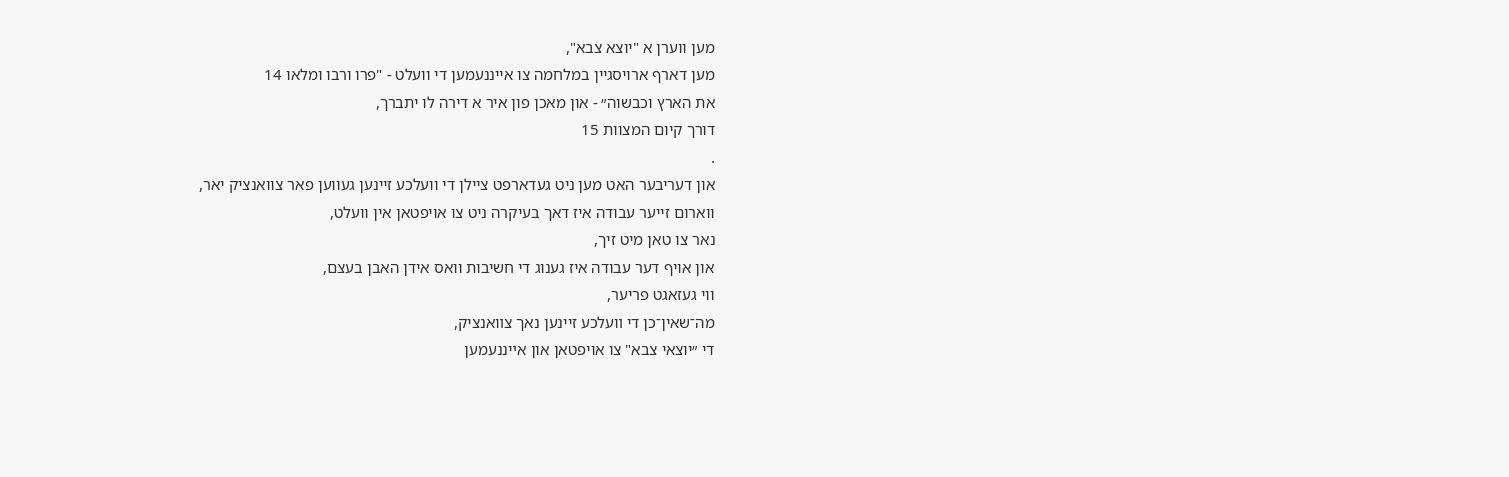מען ווערן א "יוצא צבא",
מען דארף ארויסגיין במלחמה צו אייננעמען די וועלט - "פרו ורבו ומלאו 14
את הארץ וכבשוה״ - און מאכן פון איר א דירה לו יתברך,
דורך קיום המצוות 15
.
און דעריבער האט מען ניט געדארפט ציילן די וועלכע זיינען געווען פאר צוואנציק יאר,
ווארום זייער עבודה איז דאך בעיקרה ניט צו אויפטאן אין וועלט,
נאר צו טאן מיט זיך,
און אויף דער עבודה איז גענוג די חשיבות וואס אידן האבן בעצם,
ווי געזאגט פריער,
מה־שאין־כן די װעלכע זיינען נאך צװאנציק,
די ״יוצאי צבא" צו אויפטאן און אײננעמען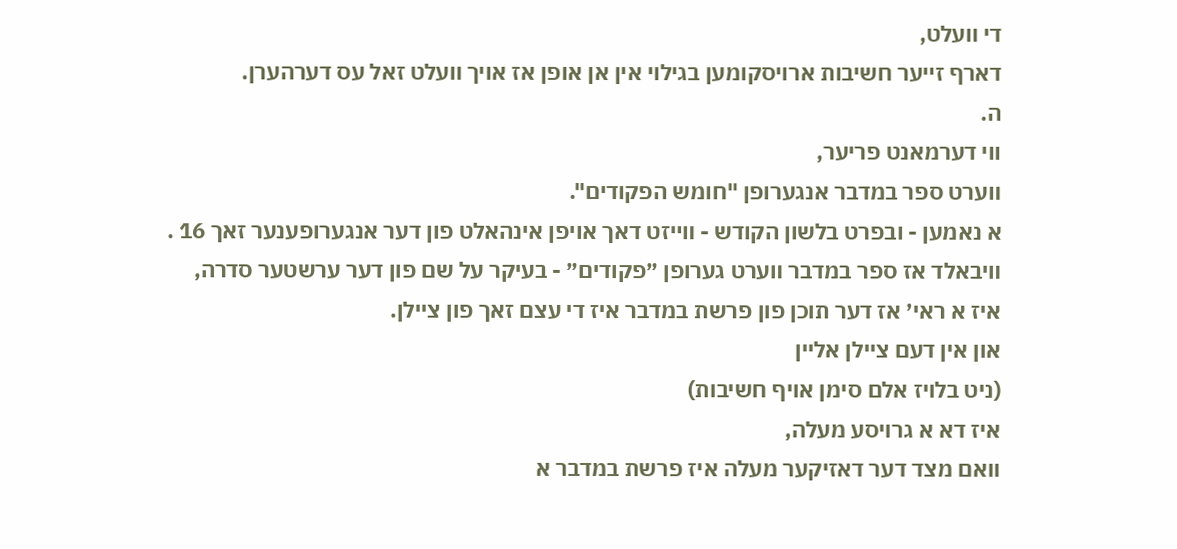די װעלט,
דארף זײער חשיבות ארויסקומען בגילוי אין אן אופן אז אויך װעלט זאל עס דערהערן.
ה.
ווי דערמאנט פריער,
װערט ספר במדבר אנגערופן "חומש הפקודים".
א נאמען - ובפרט בלשון הקודש - װײזט דאך אויפן אינהאלט פון דער אנגערופענער זאך 16 .
װיבאלד אז ספר במדבר װערט גערופן ״פקודים״ - בעיקר על שם פון דער ערשטער סדרה,
איז א ראי׳ אז דער תוכן פון פרשת במדבר איז די עצם זאך פון ציילן.
און אין דעם ציילן אליין
(ניט בלויז אלם סימן אויף חשיבות)
איז דא א גרויסע מעלה,
וואם מצד דער דאזיקער מעלה איז פרשת במדבר א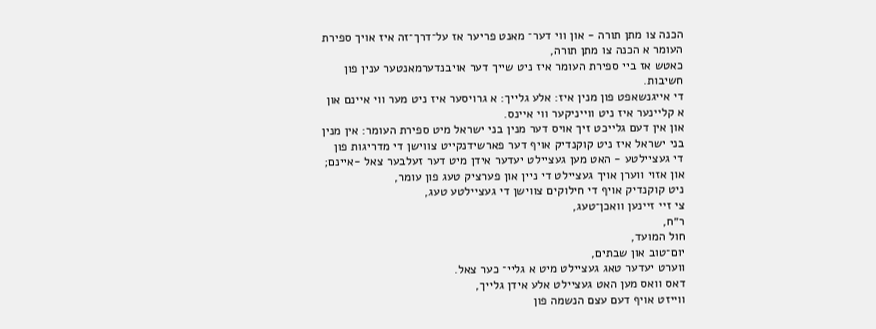הכנה צו מתן תורה - און ווי דער־ מאנט פריער אז על־דרך־זה איז אויך ספירת העומר א הכנה צו מתן תורה,
כאטש אז ביי ספירת העומר איז ניט שייך דער אויבנדערמאנטער ענין פון חשיבות.
די אייגנשאפט פון מנין איז: אלע גלייך: א גרויסער איז ניט מער ווי איינם און א קליינער איז ניט ווייניקער ווי איינס.
און אין דעם גלייכט זיך אויס דער מנין בני ישראל מיט ספירת העומר: אין מנין בני ישראל איז ניט קוקנדיק אויף דער פארשידנקייט צווישן די מדריגות פון די געציילטע - האט מען געציילט יעדער אידן מיט דער זעלבער צאל -איינם; און אזוי ווערן אויך געציילט די ניין און פערציק טעג פון עומר,
ניט קוקנדיק אויף די חילוקים צווישן די געציילטע טעג,
צי זיי זיינען וואכן־טעג,
ר״ח,
חול המועד,
יום־טוב און שבתים,
ווערט יעדער טאג געציילט מיט א גליי־ כער צאל.
דאס וואס מען האט געציילט אלע אידן גלייך,
ווייזט אויף דעם עצם הנשמה פון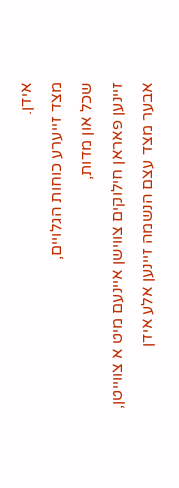אידן.
מצד זייערע כוחות הגלויים,
שכל און מדות,
זיינען פאראן חילוקים צווישן איינעם מיט א צווייטן,
אבער מצד עצם הנשמה זיינען אלע אידן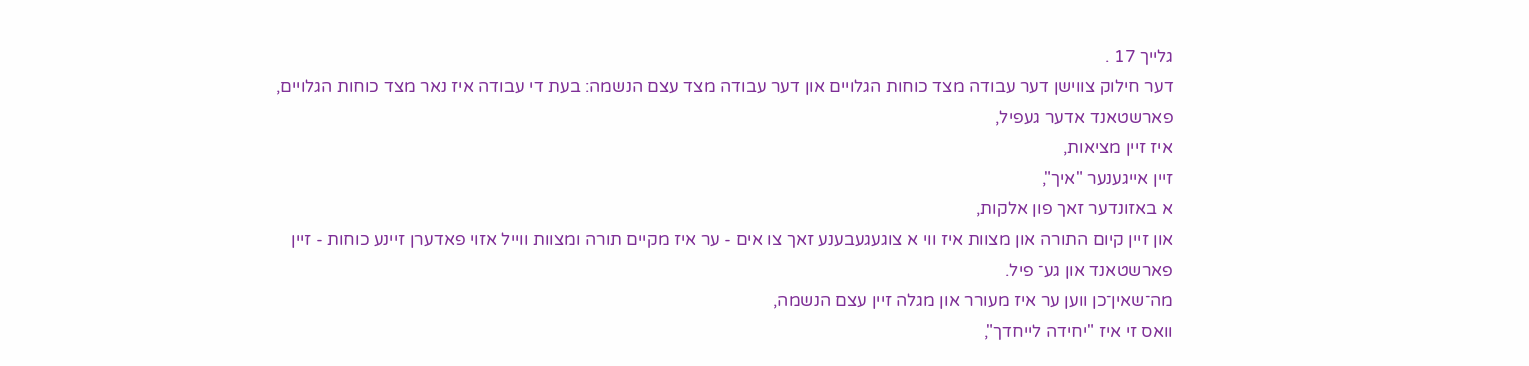גלייך 17 .
דער חילוק צווישן דער עבודה מצד כוחות הגלויים און דער עבודה מצד עצם הנשמה: בעת די עבודה איז נאר מצד כוחות הגלויים,
פארשטאנד אדער געפיל,
איז זיין מציאות,
זיין אייגענער "איך",
א באזונדער זאך פון אלקות,
און זיין קיום התורה און מצוות איז ווי א צוגעגעבענע זאך צו אים - ער איז מקיים תורה ומצוות ווייל אזוי פאדערן זיינע כוחות - זיין פארשטאנד און גע־ פיל.
מה־שאין־כן ווען ער איז מעורר און מגלה זיין עצם הנשמה,
וואס זי איז "יחידה לייחדך",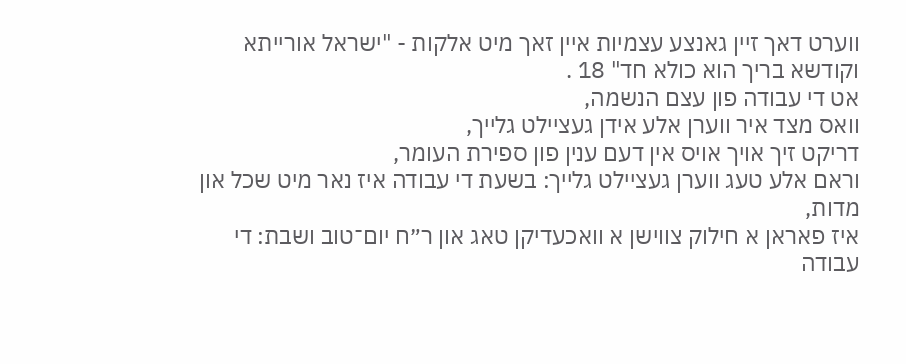ווערט דאך זיין גאנצע עצמיות איין זאך מיט אלקות - "ישראל אורייתא וקודשא בריך הוא כולא חד" 18 .
אט די עבודה פון עצם הנשמה,
וואס מצד איר ווערן אלע אידן געציילט גלייך,
דריקט זיך אויך אויס אין דעם ענין פון ספירת העומר,
וראם אלע טעג ווערן געציילט גלייך: בשעת די עבודה איז נאר מיט שכל און מדות,
איז פאראן א חילוק צווישן א וואכעדיקן טאג און ר״ח יום־טוב ושבת: די עבודה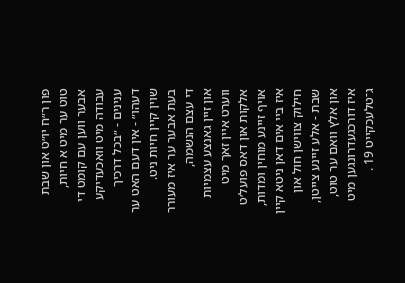פון ר״ח יו״ט און שבת טוט ער מיט א חיות,
אבער ווען עם קומט די עבודה מיט וואכעדיקע ענינים - ״בכל דרכיך דעהו״ - אין דעם האט ער שוין קיין חיות ניט.
בעת אבער ער איז מעורר די עצם הנשמה,
און זיין גאנצע עצמיות ווערט איין זאך מיט אלקות און דאס פועל׳ט אויף זיינע מוחין ומדות,
איז ביי אים דאן ניטא קיין חילוק צווישן חול און שבת - אלע זיינע צייטן,
און אלץ וואם ער טוט,
איז דורכגעדרונגען מיט ג־טלעכקייט 19 .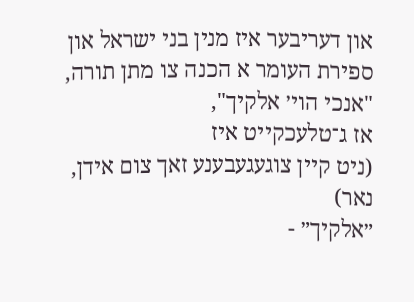און דעריבער איז מנין בני ישראל און ספירת העומר א הכנה צו מתן תורה,
"אנכי הוי׳ אלקיך",
אז ג־טלעכקייט איז
(ניט קיין צוגעגעבענע זאך צום אידן,
נאר)
״אלקיך״ -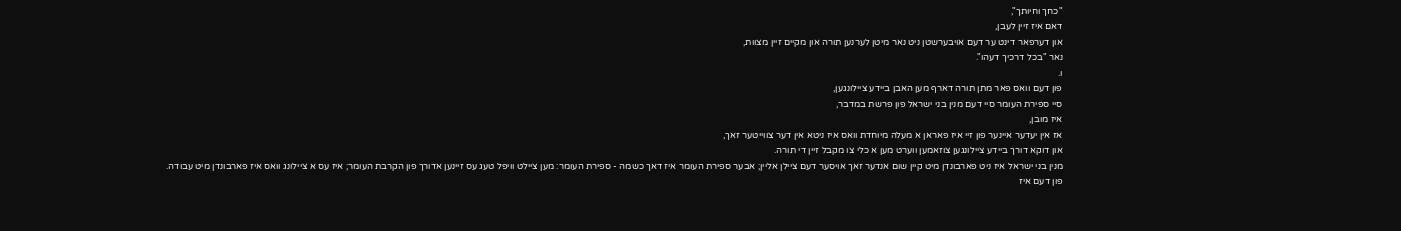"כחך וחיותך",
דאם איז זיין לעבן,
און דערפאר דינט ער דעם אויבערשטן ניט נאר מיטן לערנען תורה און מקיים זיין מצוות,
נאר "בכל דרכיך דעהו".
ו.
פון דעם וואס פאר מתן תורה דארף מען האבן ביידע ציילונגען,
סיי ספירת העומר סיי דעם מנין בני ישראל פון פרשת במדבר,
איז מובן,
אז אין יעדער איינער פון זיי איז פאראן א מעלה מיוחדת וואס איז ניטא אין דער צווייטער זאך,
און דוקא דורך ביידע ציילונגען צוזאמען ווערט מען א כלי צו מקבל זיין די תורה.
מנין בני ישראל איז ניט פארבונדן מיט קיין שום אנדער זאך אויסער דעם ציילן אליין; אבער ספירת העומר איז דאך כשמה - ספירת העומר: מען ציילט וויפל טעג עס זיינען אדורך פון הקרבת העומר; איז עס א ציילונג וואס איז פארבונדן מיט עבודה.
פון דעם איז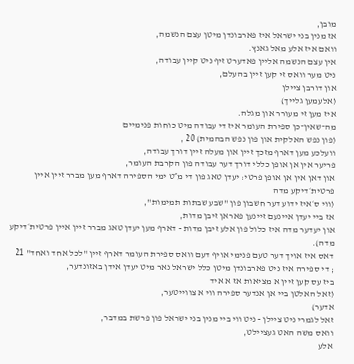מובן,
אז מנין בני ישראל איז פארבונדן מיטן עצם הנשמה,
וואם איז אלע מאל גאנץ.
אין עצם הנשמה אליין פאדערט זיף ניט קיין עבודה,
ניט מער וואס זי קען זיין בהעלם,
און דורבן ציילן
(אלעמען גלייך)
איז מען זי מעורר און מגלה.
מה־שאין־כן ספירת העומר איז די עבודה מיט כוחות פנימיים
(פון נפש האלקית און פון נפש הבהמית) 20 ,
וועלכע מען דארף מזכך זיין און מעלה זיין דורך עבודה,
פריער אין אן אופן כללי דורך דער עבודה פון הקרבת העומר,
און דאן אין אן אופן פרטי: יעדן טאג פון די מ״ט ימי הספירה דארף מען מברר זיין איין פרטית׳דיקע מדה
(ווי ס׳איז ידוע דער חשבון פון "שבע שבתות תמימות",
אז ביי יעדן איינעם זיינען פאראן זיבן מדות,
און יעדער מדה איז כלול פון אלע זיבן מדות - דארף מען יעדן טאג מברר זיין איין פרטית׳דיקע מדה).
דאס איז אויך דער טעם פנימי אויף דעם וואס ספירת העומר דארף זיין "לכל אחד ואחד" 21
; די ספירה איז ניט פארבונדן מיטן כלל ישראל נאר מיט יעדן אידן באזונדער,
ביז עס קען זיין א מציאות אז א איד
(זאל האלטן ביי אן אנדער ספירה ווי א צווייטער,
אדער)
זאל לגמרי ניט ציילן - ניט ווי ביי מנין בני ישראל פון פרשת במדבר,
וואס משה האט געציילט,
אלע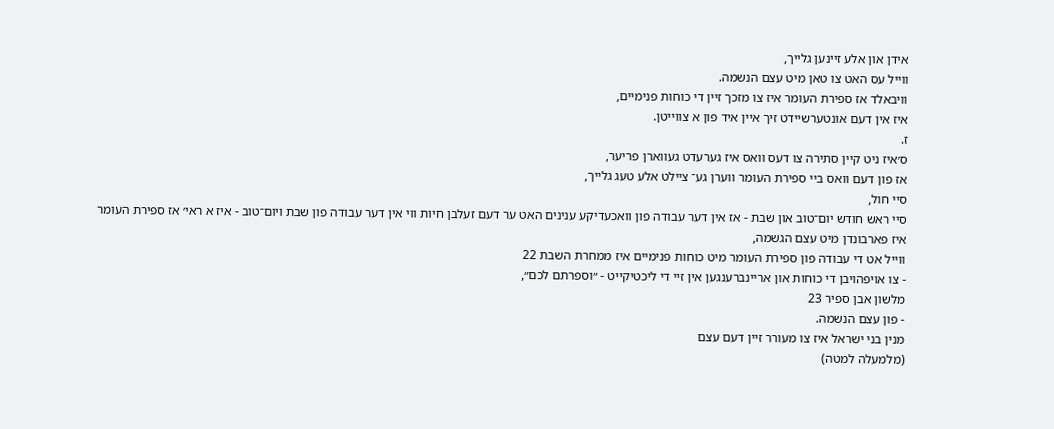אידן און אלע זיינען גלייך,
ווייל עס האט צו טאן מיט עצם הנשמה.
וויבאלד אז ספירת העומר איז צו מזכך זיין די כוחות פנימיים,
איז אין דעם אונטערשיידט זיך איין איד פון א צווייטן.
ז.
ס׳איז ניט קיין סתירה צו דעס וואס איז גערעדט געווארן פריער,
אז פון דעם וואס ביי ספירת העומר ווערן גע־ ציילט אלע טעג גלייך,
סיי חול,
סיי ראש חודש יום־טוב און שבת - אז אין דער עבודה פון וואכעדיקע ענינים האט ער דעם זעלבן חיות ווי אין דער עבודה פון שבת ויום־טוב - איז א ראי׳ אז ספירת העומר איז פארבונדן מיט עצם הגשמה,
ווייל אט די עבודה פון ספירת העומר מיט כוחות פנימיים איז ממחרת השבת 22
- צו אויפהויבן די כוחות און אריינברענגען אין זיי די ליכטיקייט - ״וספרתם לכם״,
מלשון אבן ספיר 23
- פון עצם הנשמה.
מנין בני ישראל איז צו מעורר זיין דעם עצם
(מלמעלה למטה)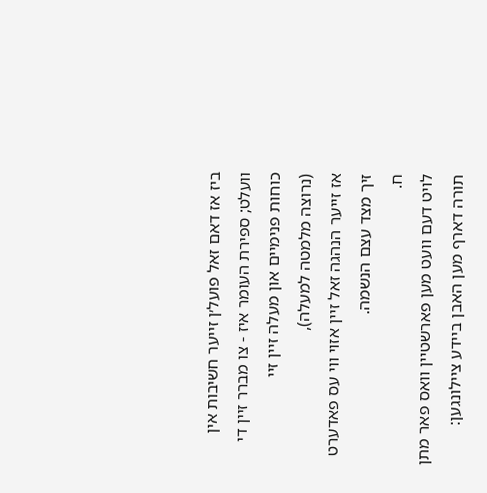ביז אז דאם זאל פועל׳ן זייער חשיבות אין וועלט; ספירת העומר איז - צו מברר זיין די כוחות פנימיים און מעלה זיין זיי
(נרוצה מלמטה למעלה),
אז זייער הנהגה זאל זיין אזוי ווי עס פאדערט זיך מצד עצם הנשמה.
ח.
לויט דעם וועט מען פארשטיין וואס פאר מתן תורה דארף מען האבן ביידע ציילונגען: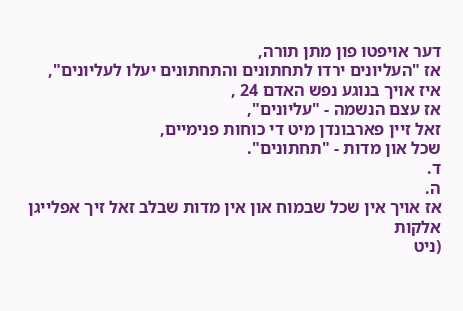דער אויפטו פון מתן תורה,
אז "העליונים ירדו לתחתונים והתחתונים יעלו לעליונים",
איז אויך בנוגע נפש האדם 24 ,
אז עצם הנשמה - "עליונים",
זאל זיין פארבונדן מיט די כוחות פנימיים,
שכל און מדות - "תחתונים".
ד.
ה.
אז אויך אין שכל שבמוח און אין מדות שבלב זאל זיך אפלייגן אלקות
(ניט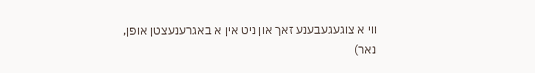ווי א צוגעגעבענע זאך און ניט אין א באגרענעצטן אופן,
נאר)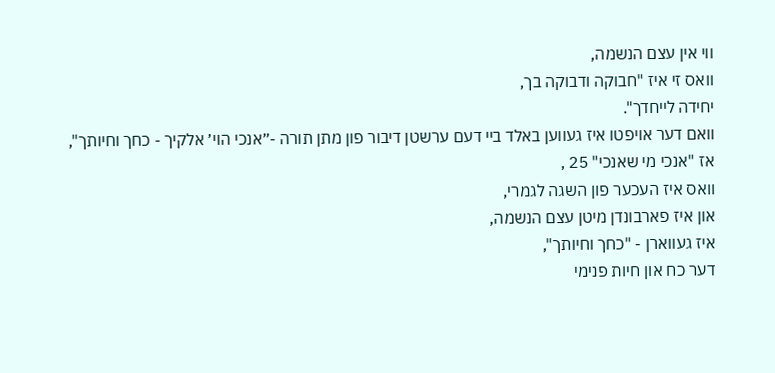ווי אין עצם הנשמה,
וואס זי איז "חבוקה ודבוקה בך,
יחידה לייחדך".
וואם דער אויפטו איז געווען באלד ביי דעם ערשטן דיבור פון מתן תורה -״אנכי הוי׳ אלקיך - כחך וחיותך",
אז "אנכי מי שאנכי" 25 ,
וואס איז העכער פון השגה לגמרי,
און איז פארבונדן מיטן עצם הנשמה,
איז געווארן - "כחך וחיותך",
דער כח און חיות פנימי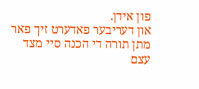פון אידן.
און דעריבער פאדערט זיך פאר מתן תורה די הכנה סײ מצד עצם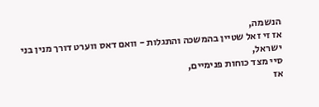הנשמה,
אז זי זאל שטיין בהמשכה והתגלות - וואם דאס ווערט דורך מנין בני ישראל,
סיי מצד כוחות פנימיים,
אז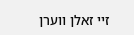זיי זאלן ווערן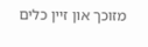מזוכך און זיין כלים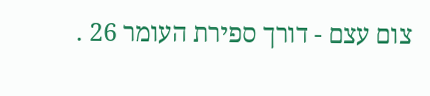צום עצם - דורך ספירת העומר 26 .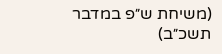(משיחת ש״פ במדבר תשכ״ב)